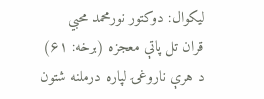لیکوال: دوکتور نورمحمد محبي
قران تل پاتې معجزه (برخه: ۶۱)
د هرې ناروغۍ لپاره درملنه شتون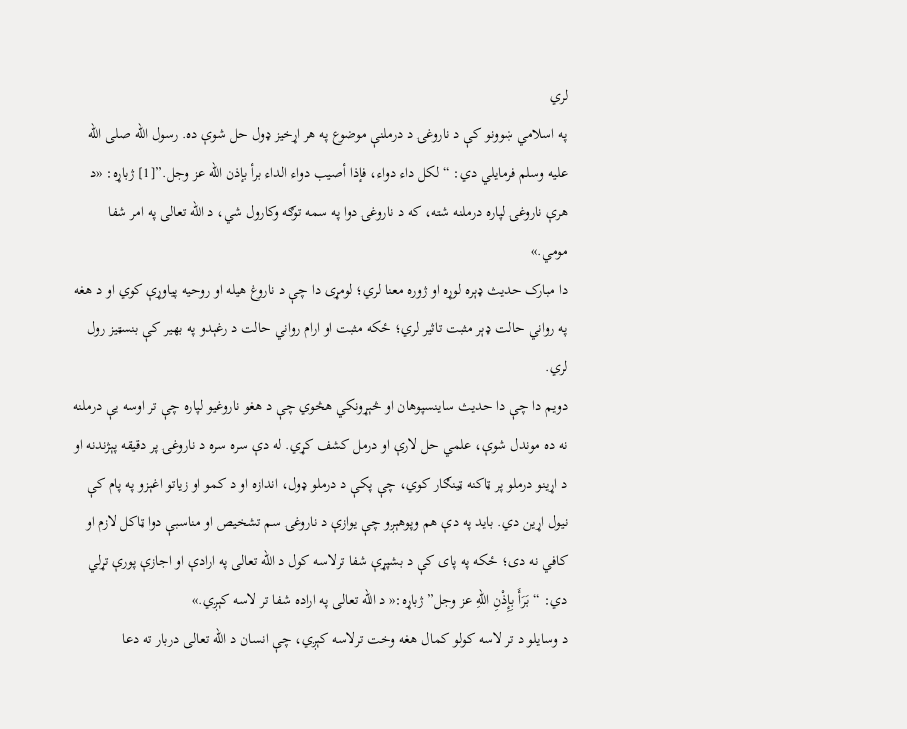لري
په اسلامي ښوونو کې د ناروغۍ د درملنې موضوع په هر اړخيز ډول حل شوې ده. رسول الله صلی الله عليه وسلم فرمايلي دي: “لكل داء دواء، فإذا أصیب دواء الداء برأ بإذن الله عز وجل.”[1] ژباړه: «د هرې ناروغۍ لپاره درملنه شته، که د ناروغۍ دوا په سمه توګه وکارول شي، د الله تعالی په امر شفا مومي.»
دا مبارک حدیث ډېره لوړه او ژوره معنا لري؛ لومړی دا چې د ناروغ هیله او روحیه پیاوړې کوي او د هغه په رواني حالت ډېر مثبت تاثير لري؛ ځکه مثبت او ارام رواني حالت د رغېدو په بهیر کې بنسټیز رول لري.
دويم دا چې دا حدیث ساینسپوهان او څېړونکي هڅوي چې د هغو ناروغیو لپاره چې تر اوسه یې درملنه نه ده موندل شوې، علمي حل لارې او درمل کشف کړي. له دې سره سره د ناروغۍ پر دقيقه پېژندنه او د اړينو درملو پر ټاکنه ټينګار کوي، چې پکې د درملو ډول، اندازه او د کمو او زياتو اغېزو په پام کې نيول اړين دي. باید په دې هم وپوهېږو چې يوازې د ناروغۍ سم تشخیص او مناسبې دوا ټاکل لازم او کافي نه دی؛ ځکه په پای کې د بشپړې شفا ترلاسه کول د الله تعالی په ارادې او اجازې پورې تړلي دي: “بَرَأَ بِإِذْنِ اللهِ عز وجل” ژباړه:« د الله تعالی په اراده شفا تر لاسه کېږي.»
د وسایلو د تر لاسه کولو کمال هغه وخت ترلاسه کېږي، چې انسان د الله تعالی دربار ته دعا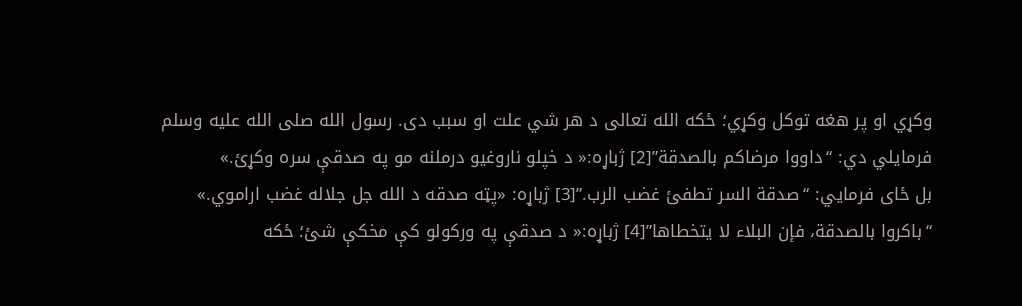وکړي او پر هغه توکل وکړي؛ ځکه الله تعالی د هر شي علت او سبب دی. رسول الله صلی الله علیه وسلم فرمایلي دي: “داووا مرضاكم بالصدقة”[2] ژباړه:« د خپلو ناروغيو درملنه مو په صدقې سره وکړئ.»
بل ځای فرمايي: “صدقة السر تطفئ غضب الرب.”[3] ژباړه: «پټه صدقه د الله جل جلاله غضب اراموي.»
“باكروا بالصدقة، فإن البلاء لا یتخطاها”[4] ژباړه:« د صدقې په ورکولو کې مخکې شئ؛ ځکه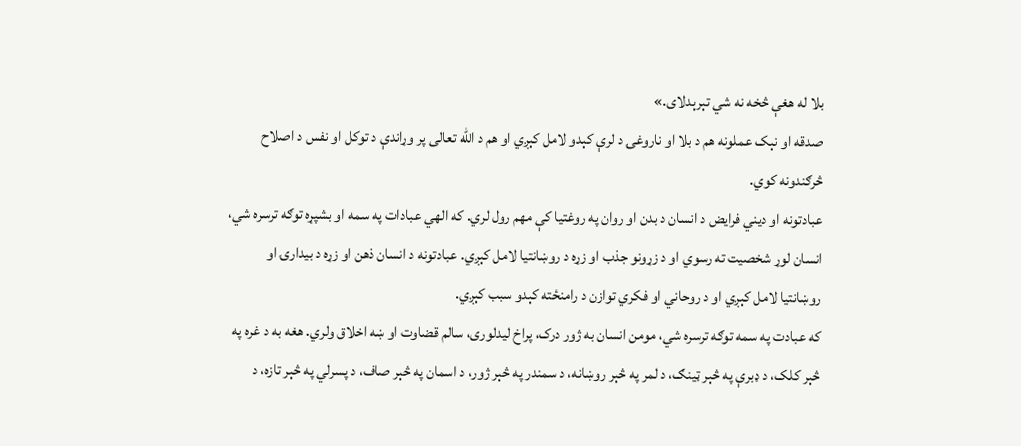بلا له هغې څخه نه شي تېرېدلای.»
صدقه او نېک عملونه هم د بلا او ناروغۍ د لرې کېدو لامل کېږي او هم د الله تعالی پر وړاندې د توکل او نفس د اصلاح څرګندونه کوي.
عبادتونه او ديني فرایض د انسان د بدن او روان په روغتیا کې مهم رول لري. که الهي عبادات په سمه او بشپړه توګه ترسره شي، انسان لوړ شخصیت ته رسوي او د زړونو جذب او زړه د روښانتیا لامل کېږي. عبادتونه د انسان ذهن او زړه د بیدارۍ او روښانتيا لامل کېږي او د روحاني او فکري توازن د رامنځته کېدو سبب کېږي.
که عبادت په سمه توګه ترسره شي، مومن انسان به ژور درک، پراخ لیدلوری، سالم قضاوت او ښه اخلاق ولري. هغه به د غره په څېر کلک، د ډبرې په څېر ټینګ، د لمر په څېر روښانه، د سمندر په څېر ژور، د اسمان په څېر صاف، د پسرلي په څېر تازه، د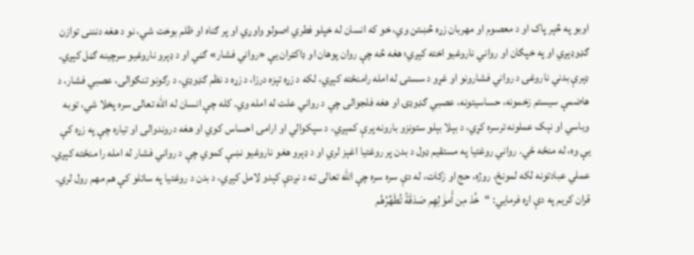اوبو په څېر پاک او د معصوم او مهربان زړه څښتن وي، خو که انسان له خپلو فطري اصولو واوړي او پر ګناه او ظلم بوخت شي، نو د هغه دنننی توازن ګډوډېږي او په خپګان او رواني ناروغیو اخته کېږي؛ هغه څه چې روان پوهان او ډاکټران یې «رواني فشار» ګڼي او د ډېرو ناروغیو سرچینه ګڼل کېږي.
ډېرې بدني ناروغۍ د رواني فشارونو او غړو د سستۍ له امله رامنځته کېږي، لکه د زړه تېزه درزا، د زړه د نظم ګډوډي، د رګونو تنګوالی، عصبي فشار، د هاضمې سيستم زخمونه، حساسیتونه، عصبي ګډوډۍ او هغه فلجوالی چې د رواني علت له امله وي. کله چې انسان له الله تعالی سره پخلا شي، توبه وباسي او نېک عملونه ترسره کړي، د بېلا بېلو ستونزو بارونه پرې کمېږي، د سپکوالي او ارامۍ احساس کوي او هغه دروندوالی او تیاره چې په زړه کې یې وه، له منځه ځي. رواني روغتیا په مستقیم ډول د بدن پر روغتیا اغېز لري او د ډېرو هغو ناروغیو نښې کموي چې د رواني فشار له امله را منځته کېږي.
عملي عبادتونه لکه لمونځ، روژه، حج او زکات، له دې سره سره چې الله تعالی ته د نږدې کېدو لامل کېږي، د بدن د روغتیا په ساتلو کې هم مهم رول لري. قران کریم په دې اړه فرمایي: “خُذ مِن أَموَٰلِهِم صَدَقَةً تُطَهِّرُهُم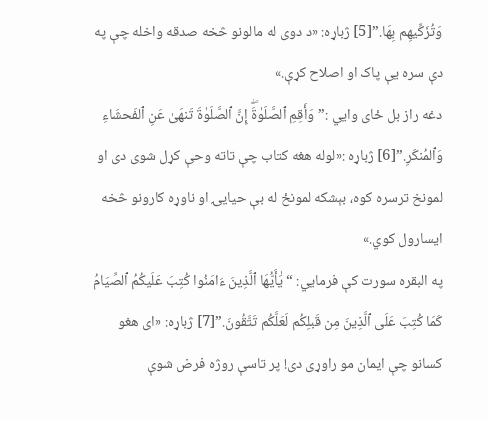وَتُزَكِّیهِم بِهَا.”[5] ژباړه: «د دوی له مالونو څخه صدقه واخله چې په دې سره يې پاک او اصلاح کړې.»
دغه راز بل ځای وايي :”وَأَقِمِ ٱلصَّلَوٰةَۖ إِنَّ ٱلصَّلَوٰةَ تَنهَىٰ عَنِ ٱلفَحشَاءِ وَٱلمُنكَرِ.”[6] ژباړه :«لوله هغه کتاب چې تاته وحې کړل شوی دی او لمونخ ترسره کوه، بېشکه لمونځ له بې حيايۍ او ناوړه کارونو څخه ايسارول کوي.»
په البقره سورت کې فرمايي: “یَٰأَیُّهَا ٱلَّذِینَ ءَامَنُوا كُتِبَ عَلَیكُمُ ٱلصِّیَامُ كَمَا كُتِبَ عَلَى ٱلَّذِینَ مِن قَبلِكُم لَعَلَّكُم تَتَّقُونَ.”[7] ژباړه: «ای هغو کسانو چې ايمان مو راوړی دی! پر تاسې روژه فرض شوې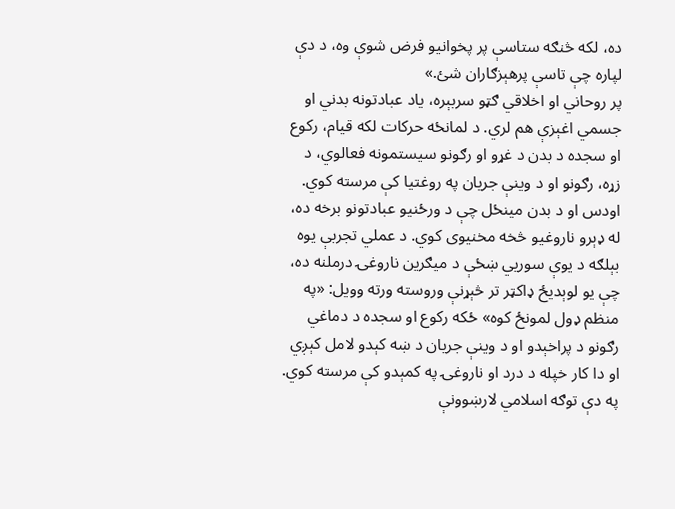ده، لکه څنګه ستاسې پر پخوانيو فرض شوې وه، د دې لپاره چې تاسې پرهېزګاران شئ.»
پر روحاني او اخلاقي ګټو سربېره، یاد عبادتونه بدني او جسمي اغېزې هم لري. د لمانځه حرکات لکه قیام، رکوع او سجده د بدن د غړو او رګونو سیستمونه فعالوي، د زړه، رګونو او د وینې جریان په روغتیا کې مرسته کوي. اودس او د بدن مینځل چې د ورځنیو عبادتونو برخه ده، له ډېرو ناروغیو څخه مخنیوی کوي. د عملي تجربې یوه بېلګه د یوې سوریي ښځې د میګرین ناروغۍ درملنه ده، چې یو لوېدیځ ډاکټر تر څېړنې وروسته ورته وویل: «په منظم ډول لمونځ کوه» ځکه رکوع او سجده د دماغي رګونو د پراخېدو او د وینې جريان د ښه کېدو لامل کېږي او دا کار خپله د درد او ناروغۍ په کمېدو کې مرسته کوي.
په دې توګه اسلامي لارښوونې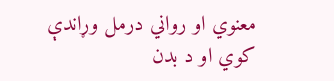معنوي او رواني درمل وړاندې کوي او د بدن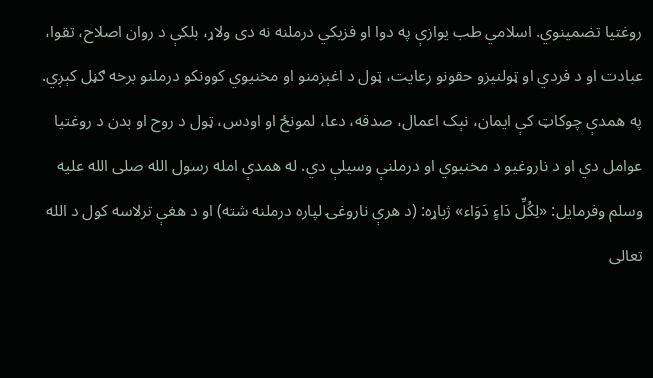روغتیا تضمینوي. اسلامي طب یوازې په دوا او فزیکي درملنه نه دی ولاړ، بلکې د روان اصلاح، تقوا، عبادت او د فردي او ټولنیزو حقونو رعایت، ټول د اغېزمنو او مخنیوي کوونکو درملنو برخه ګڼل کېږي. په همدې چوکاټ کې ایمان، نېک اعمال، صدقه، دعا، لمونځ او اودس، ټول د روح او بدن د روغتیا عوامل دي او د ناروغیو د مخنیوي او درملنې وسیلې دي. له همدې امله رسول الله صلی الله علیه وسلم وفرمایل: «لِكُلِّ دَاءٍ دَوَاء» ژباړه: (د هرې ناروغۍ لپاره درملنه شته) او د هغې ترلاسه کول د الله تعالی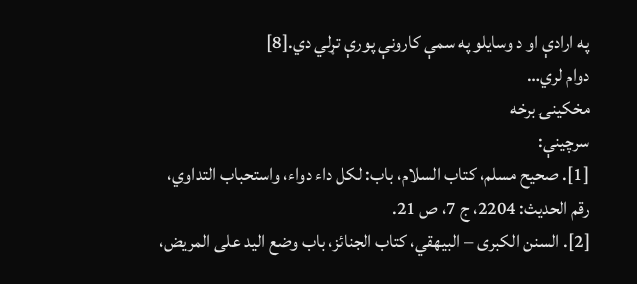په ارادې او د وسایلو په سمې کارونې پورې تړلي دي.[8]
دوام لري…
مخکینۍ برخه
سرچینې:
[1]. صحيح مسلم، كتاب السلام، باب: لكل داء دواء، واستحباب التداوي، رقم الحدیث: 2204، ج 7، ص 21.
[2]. السنن الكبرى – البيهقي، كتاب الجنائز، باب وضع اليد على المريض،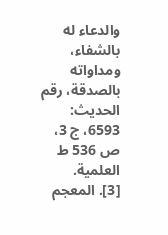والدعاء له بالشفاء، ومداواته بالصدقة، رقم الحدیث: 6593، ج 3، ص 536 ط العلمية.
[3]. المعجم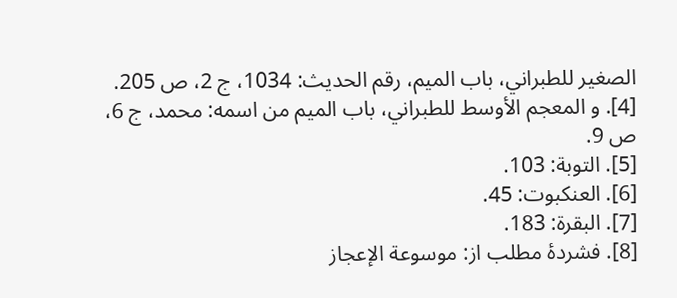الصغير للطبراني، باب الميم، رقم الحدیث: 1034، ج 2، ص 205.
[4]. و المعجم الأوسط للطبراني، باب الميم من اسمه: محمد، ج 6، ص 9.
[5]. التوبة: 103.
[6]. العنكبوت: 45.
[7]. البقرة: 183.
[8]. فشردۀ مطلب از: موسوعة الإعجاز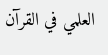العلمي في القرآن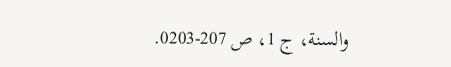والسنة، ج 1، ص 207-0203.